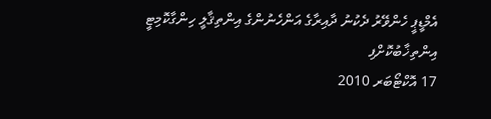އެމްޑީޕީ ހެންވޭރު ދެކުނު ދާއިރާގެ އަންހެނުންގެ އިންތިޤާލީ ހިންގާކޮމިޓީ އިންތިޚާބުކޮށްފި
17 އޮކްޓޯބަރ 2010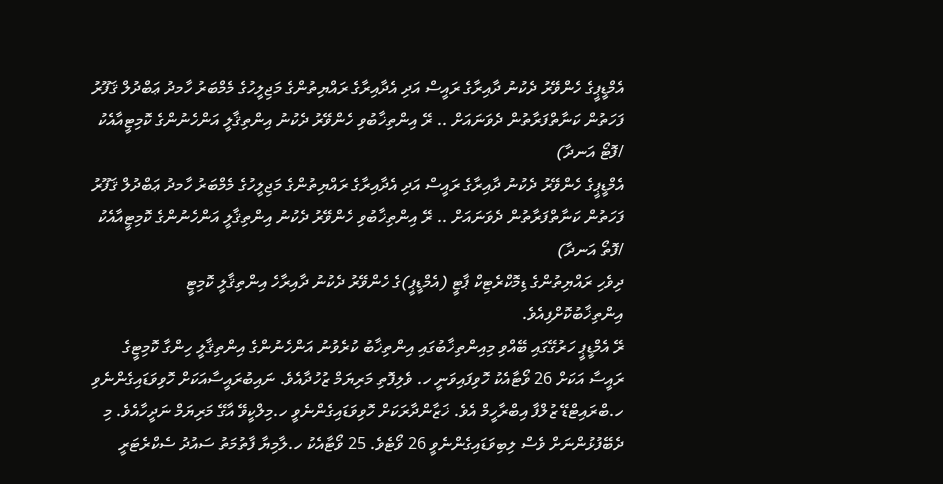އެމްޑީޕީގެ ހެންވޭރު ދެކުނު ދާއިރާގެ ރައީސް އަދި އެދާއިރާގެ ރައްޔިތުންގެ މަޖިލީހުގެ މެމްބަރު ހާމދު ޢަބްދުލް ޤަފޫރު ފަހަތުން ކަނާތްފަރާތުން ދެވަނައަށް .. ރޭ އިންތިޚާބުވި ހެންވޭރު ދެކުނު އިންތިޤާލީ އަންހެނުންގެ ކޮމިޓީއާއެކު  /ފޮޓޯ އަނދާ)
އެމްޑީޕީގެ ހެންވޭރު ދެކުނު ދާއިރާގެ ރައީސް އަދި އެދާއިރާގެ ރައްޔިތުންގެ މަޖިލީހުގެ މެމްބަރު ހާމދު ޢަބްދުލް ޤަފޫރު ފަހަތުން ކަނާތްފަރާތުން ދެވަނައަށް .. ރޭ އިންތިޚާބުވި ހެންވޭރު ދެކުނު އިންތިޤާލީ އަންހެނުންގެ ކޮމިޓީއާއެކު /ފޮތޯ އަނދާ)
ދިވެހި ރައްޔިތުންގެ ޑިމޮކްރެޓިކް ޕާޓީ (އެމްޑީޕީ)ގެ ހެންވޭރު ދެކުނު ދާއިރާހެ އިންތިޤާލީ ކޮމިޓީ އިންތިޚާބުކޮށްފިއެވެ.
ރޭ އެމްޑީޕީ ހަރުގޭގައި ބޭއްވި މިއިންތިޚާބުގައި އިންތިޚާބު ކުރެވުނު އަންހެނުންގެ އިންތިޤާލީ ހިންގާ ކޮމިޓީގެ ރައީސާ އަކަށް 26 ވޯޓާއެކު ހޮވިފައިވަނީ ހ. ވެލިފޮތި މަރިޔަމް ޒުހުދާއެވެ. ނައިބުރައީސާއަކަށް ހޮވިވަޑައިގެންނެވި ހ.ބްރައިޓްޑޭ ޒުލްފާ އިބްރާހީމް އެވެ. ޚަޒާންދާރަކަށް ހޮވިވަޑައިގެންނެވީ ހ.މިލްކީވޭ އާގޭ މަރިޔަމް ނަދީހާއެވެ. މި ދެބޭފުޅުންނަށް ވެސް ލިބިވަޑައިގެންނެވީ 26 ވޯޓެވެ. 25 ވޯޓާއެކު ހ.ލާމިޔާ ފާތުމަތު ސައުދު ސެކްރެޓަރީ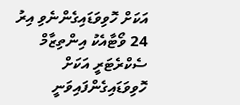އަކަށް ހޮވިވަޑައިގެންނެވި އިރު 24 ވޯޓާއެކު އިންތިޒާމް ސެކްރެޓަރީ އަކަށް ހޮވިވަޑައިގެންފައިވަނީ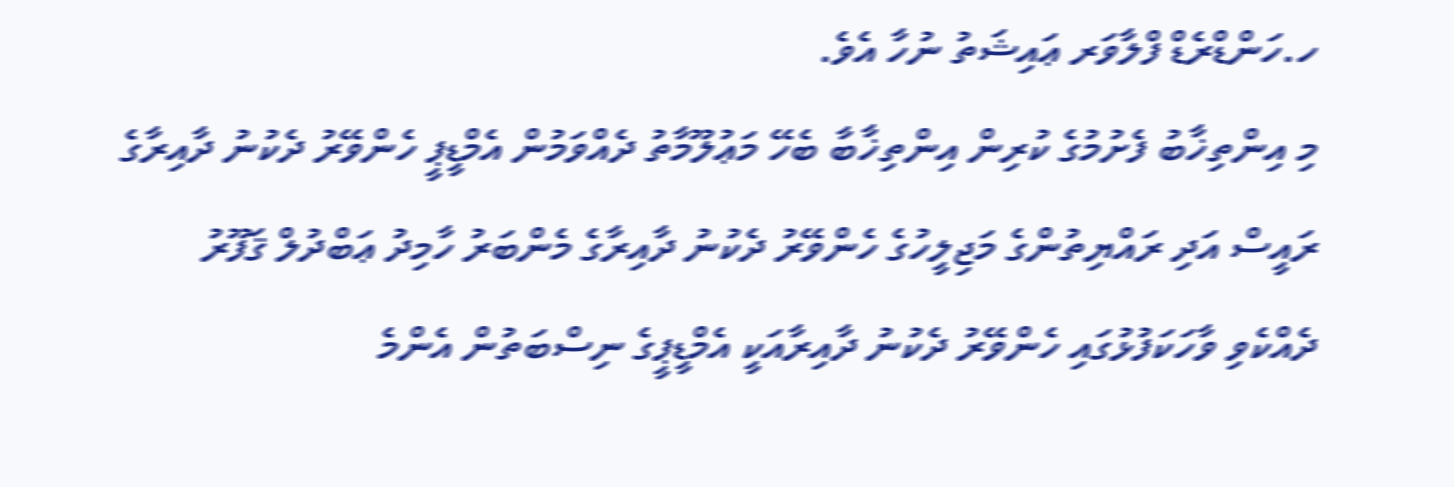ހ.ހަންޑްރެޑް ފްލާވަރ ޢައިޝަތު ނުހާ އެވެ.
މި އިންތިޚާބު ފެށުމުގެ ކުރިން އިންތިޚާބާ ބެހޭ މަޢުލޫމާތު ދެއްވަމުން އެމްޑީޕީ ހެންވޭރު ދެކުނު ދާއިރާގެ ރައީސް އަދި ރައްޔިތުންގެ މަޖިލީހުގެ ހެންވޭރު ދެކުނު ދާއިރާގެ މެންބަރު ހާމިދު ޢަބްދުލް ޤަފޫރު ދެއްކެވި ވާހަކަފުޅުގައި ހެންވޭރު ދެކުނު ދާއިރާއަކީ އެމްޑީޕީގެ ނިސްބަތުން އެންމެ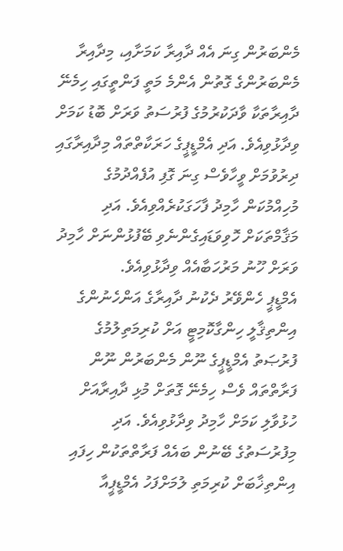މެންބަރުން ގިނަ އެއް ދާއިރާ ކަމަށާއި، މިދާއިރާ މެންބަރުންގެ ގޮތުން އެންމެ މަތީ ފަންތީގައި ހިމެނޭ ދާއިރާތަކާ ވާދަކުރުމުގެ ފުރުސަތު ވަރަށް ބޮޑު ކަމަށް ވިދާޅުވިއެވެ. އަދި އެމްޑީޕީގެ ހަރަކާތްތައް މިދާއިރާގައި ދިރުވުމަށް ވީހާވެސް ގިނަ ގޮފި އުފެއްދުމުގެ މުހިއްމުކަން ހާމިދު ފާހަގަކުރެއްވިއެވެ. އަދި މަޤާމްތަކަށް ހޮވިވަޑައިގެންނެވި ބޭފުޅުންނަށް ހާމިދު ވަރަށް ހޫނު މަރުހަބާއެއް ވިދާޅުވިއެވެ.
އެމްޑީޕީ ހެންވޭރު ދެކުނު ދާއިރާގެ އަންހެނުންގެ އިންތިޤާލީ ހިންގާކޮމިޓީ އަށް ކުރިމަތިލުމުގެ ފުރުޞަތު އެމްޑީޕީގެ ނޫން މެންބަރުން ނޫން ފަރާތްތައް ވެސް ހިމެނޭ ގޮތަށް މުޅި ދާއިރާއަށް ހުޅުވާލި ކަމަށް ހާމިދު ވިދާޅުވިއެވެ. އަދި މިފުރުސަތުގެ ބޭނުން ބައެއް ފަރާތްތަކުން ހިފައި އިންތިޚާބަށް ކުރިމަތި ލުމަށްފަހު އެމްޑީޕީއާ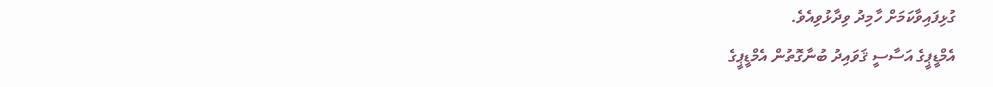ގުޅިފައިވާކަމަށް ހާމިދު ވިދާޅުވިއެވެ.
އެމްޑީޕީގެ އަސާސީ ޤަވައިދު ބުނާގޮތުން އެމްޑީޕީގެ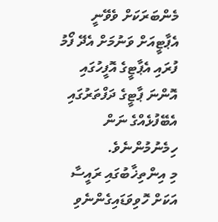މެންބަރަކަށް ވެވޭނީ އެޕާޓީއަށް ވަނުމަށް އެދޭ ފޯމު ފުރައި އެޕާޓީގެ އޮފީހުގައި އޮންނަ ޕާޓީގެ ދަފްތަރުގައި އެބޭފުޅެއްގެ ނަން ހިމެނުމުންނެވެ.
މި އިންތިޚާބުގައި ރައީސާ އަކަށް ހޮވިވަޑައިގެންނެވި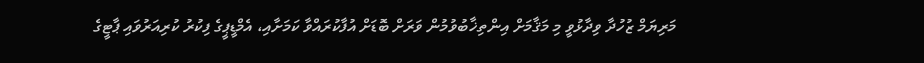މަރިޔަމް ޒުހުދާ ވިދާޅުވީ މި މަޤާމަށް އިންތިޚާބުވުމުން ވަރަށް ބޮޑަށް އުފާކުރައްވާ ކަމަށާއި، އެމްޑީޕީގެ ފިކުރު ކުރިއަރުވައި ޕާޓީގެ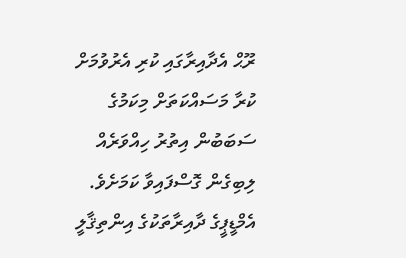ރޫޙް އެދާއިރާގައި ކުރި އެރުވުމަށް ކުރާ މަސައްކަތަށް މިކަމުގެ ސަބަބުން އިތުރު ހިއްވަރެއް ލިބިގެން ގޮސްފައިވާ ކަމަށެވެ.
އެމްޑީޕީގެ ދާއިރާތަކުގެ އިންތިޤާލީ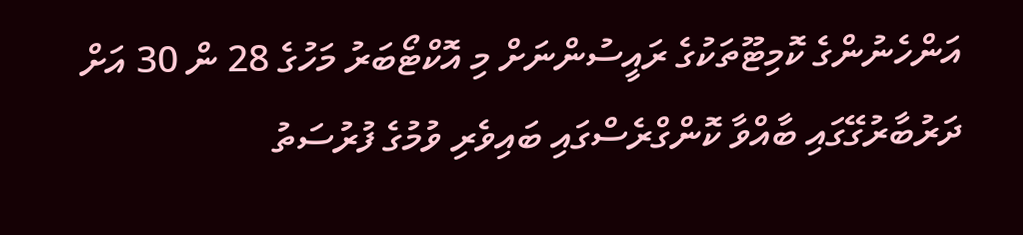އަންހެނުންގެ ކޮމިޓޫތަކުގެ ރައީސުންނަށް މި އޮކްޓޯބަރު މަހުގެ 28 ން 30 އަށް ދަރުބާރުގޭގައި ބާއްވާ ކޮންގްރެސްގައި ބައިވެރި ވުމުގެ ފުރުސަތު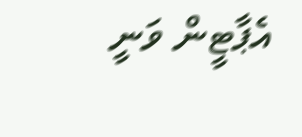އެޕާޓީން ވަނީ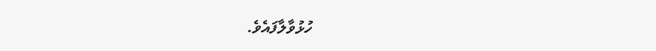ހުޅުވާލާފައެވެ.